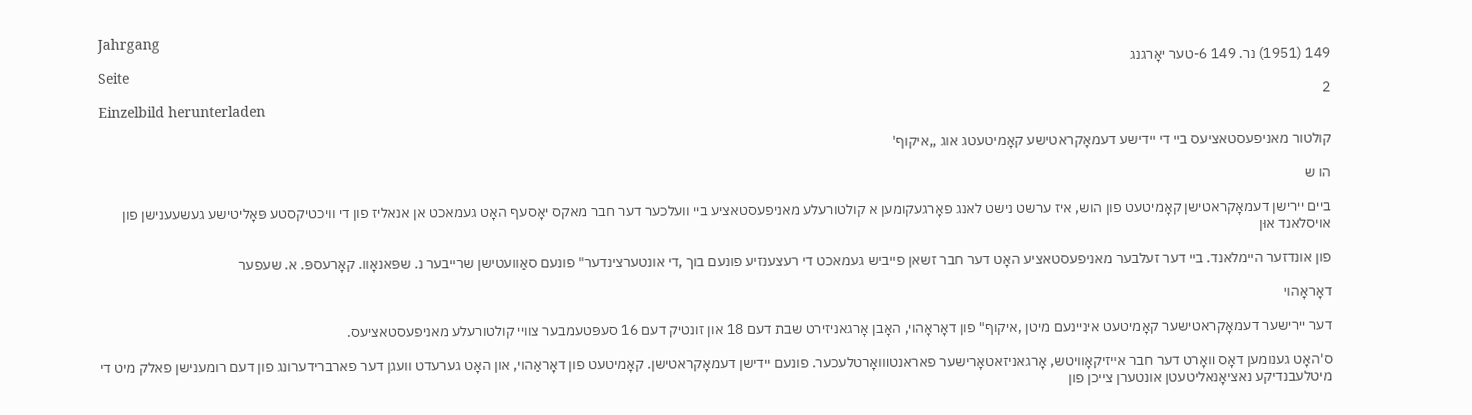Jahrgang
149 (1951) נר. 149 6-טער יאָרגנג
Seite
2
Einzelbild herunterladen

קולטור מאניפעסטאציעס ביי די יידישע דעמאָקראטישע קאָמיטעטג אוג ,,איקוף'

הו ש

ביים יירישן דעמאָקראטישן קאָמיטעט פון הוש, איז ערשט נישט לאנג פאָרגעקומען א קולטורעלע מאניפעסטאציע ביי וועלכער דער חבר מאקס יאָסעף האָט געמאכט אן אנאליז פון די וויכטיקסטע פּאָליטישע געשעענישן פון אויסלאנד אוּן

פון אונדזער היימלאנד. ביי דער זעלבער מאניפעסטאציע האָט דער חבר זשאן פייביש געמאכט די רעצענזיע פונעם בוך ,די אונטערצינדער" פונעם סאַוועטישן שרייבער נ. שפּאנאָוו. קאָרעספּ. א. שעפער

דאָראָהוי

דער יירישער דעמאָקראטישער קאָמיטעט איניינעם מיטן ,איקוף" פון דאָראָהוי, האָבן אָרגאניזירט שבת דעם 18 און זונטיק דעם 16 סעפּטעמבער צוויי קולטורעלע מאניפעסטאציעס.

ס'האָט גענומען דאָס װאָרט דער חבר אײזיקאָוויטש, אָרגאניזאטאָרישער פאראנטװואָרטלעכער. פונעם יידישן דעמאָקראטישן. קאָמיטעט פון דאָראַהוי, און האָט גערעדט וועגן דער פארברידערונג פון דעם רומענישן פאלק מיט די מיטלעבנדיקע נאציאָנאליטעטן אונטערן צייכן פון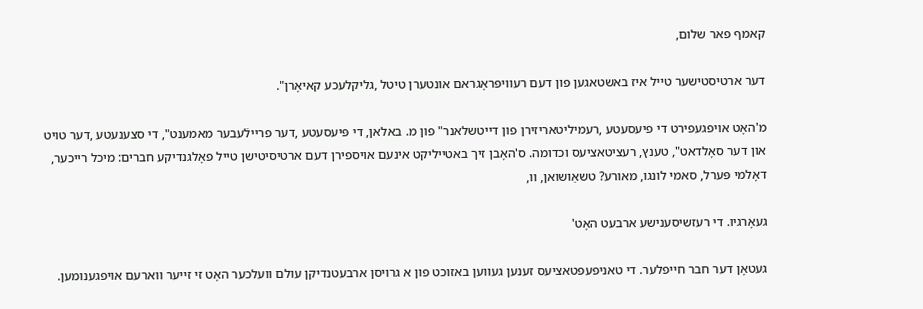קאמף פאר שלום,

דער ארטיסטישער טייל איז באשטאגען פון דעם רעוויפּראָגראם אונטערן טיטל ,גליקלעכע קאיאָרן".

מ'האָט אויפגעפירט די פיעסעטע ,רעמיליטאריזירן פון דייטשלאנר" פון מ. באלאן, די פּיעסעטע ,דער פריילֿעבער מאמענט", די סצענעטע ,דער טויט און דער סאָלדאט", טענץ, רעציטאציעס וכדומה. ס'האָבן זיך באטייליקט אינעם אויספירן דעם ארטיסיטישן טייל פאָלגנדיקע חברים: מיכל רייכער, דאָלמי פּערל, סאמי לונגו, מאורע? טשאַושואן, וו,

געאָרגיו. די רעזשיסענישע ארבעט האָט'

געטאָן דער חבר חייפלער. די טאניפעפטאציעס זענען געווען באזוכט פון א גרויסן ארבעטנדיקן עולם וועלכער האָט זי זייער ווארעם אויפגענומען.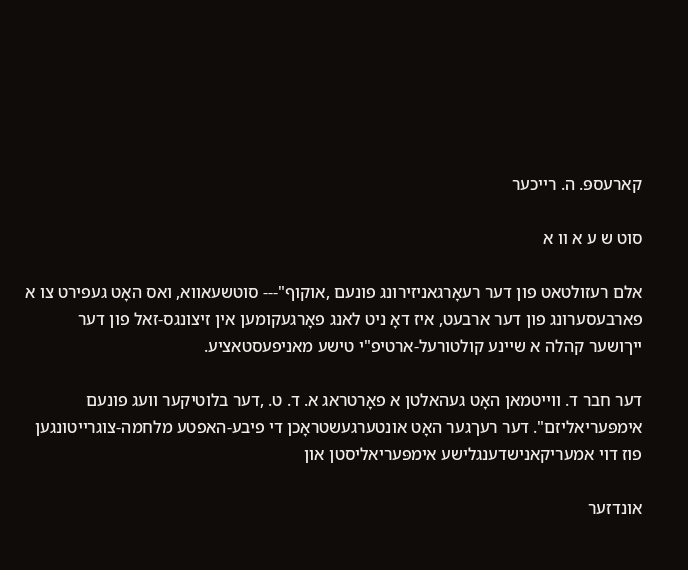קארעספּ. ה. רייכער

סוט ש ע א װ א

אלם רעזולטאט פון דער רעאָרגאניזירונג פונעם ,אוקוף"--- סוטשעאווא, ואס האָט געפירט צו א פארבעסערונג פון דער ארבעט, איז דאָ ניט לאנג פאָרגעקומען אין זיצונגס-זאל פון דער ייךושער קהלה א שיינע קולטורעל-ארטיפ"י טישע מאניפעסטאציע.

דער חבר ד. ווייטמאן האָט געהאלטן א פאָרטראג א. ד. ט. ,דער בלוטיקער וועג פונעם אימפּעריאליזם". דער רעךגער האָט אונטערגעשטראָכן די פיבע-האפטע מלחמה-צוגרייטונגען פוז דוי אמעריקאנישדענגלישע אימפּעריאליסטן און

אונדזער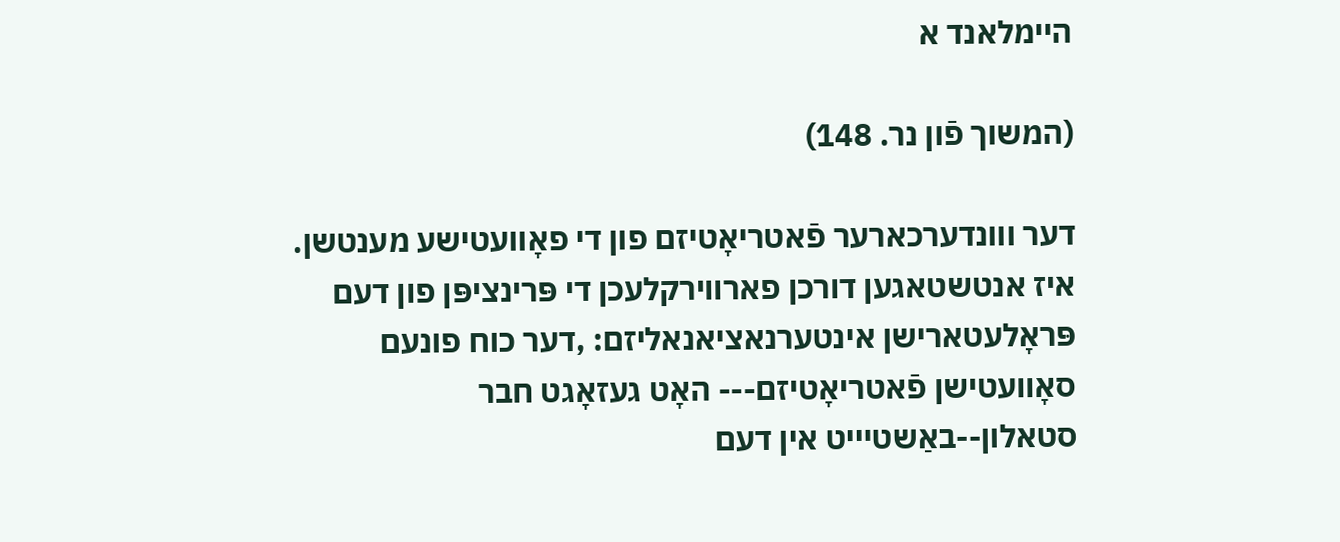היימלאנד א

(המשוך פֿון נר. 148)

דער ווונדערכארער פֿאטריאָטיזם פון די פאָוועטישע מענטשן. איז אנטשטאגען דורכן פארווירקלעכן די פּרינציפּן פון דעם פּראָלעטארישן אינטערנאציאנאליזם: ,דער כוח פונעם סאָוועטישן פֿאטריאָטיזם--- האָט געזאָגט חבר סטאלון--באַשטײיט אין דעם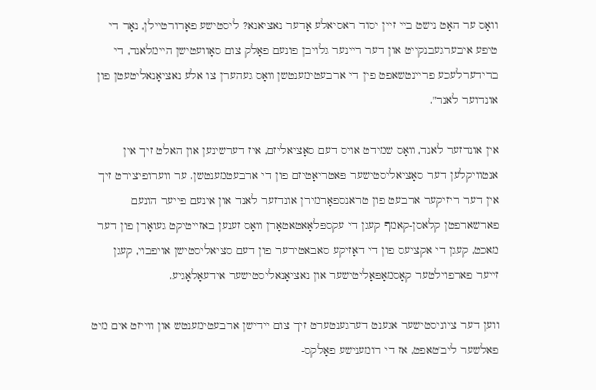וואָס ער האָט נישט ביי זיין יסוד ראסיאלע אָדער נאציאנא? ליסטישע פאָרורטיילן, נאָר די טיפע איבערגעבנקייט און דער ריינער גלויבן פונעם פאָלק צום סאָוועטישן היימלאנד, די ברידערלעכע פריינטשאפט פין די ארבעטימענטשן װאָס געהערן צו אלע נאציאָנאליטעטן פון אונדוער לאנר".

אין אונדזער לאנד, װאָס שמידט אויס דעם סאָציאליזם, איז דערשינען און האלט זיך אין אנטוויקלען דער סאָציאליסטישער פּאטריאָטיזם פון די ארבעטמענטשן. ער ווערופיצירט זיך אין דער ריזיקער ארבעט פון טראנספאָרמירן אונדזער לאנד און אינעם פייער הונעם פארשארפטן קלאסן-קאמף קעגן די עקספּלאָאטאטאָרן װאָס זענען באזייטיקט געואָרן פון דער מאכט, קעגן די אקציעס פון די דאָזיקע סאבאטירער פון דעם סציאליסטישן אויפבוי, קעגן זייער פארפוילטער קאָסמאָפּאָליטישער און נאציאָנאליסטישער אידעאָלאָגיע.

ווען דער ציוניסטישער אגענט דערגענטערט זיך צום יידישן ארבעטימענטש און ווייזט אים מיט פאלשער ליב'טאפט, אז די רומענישע פאָלקס-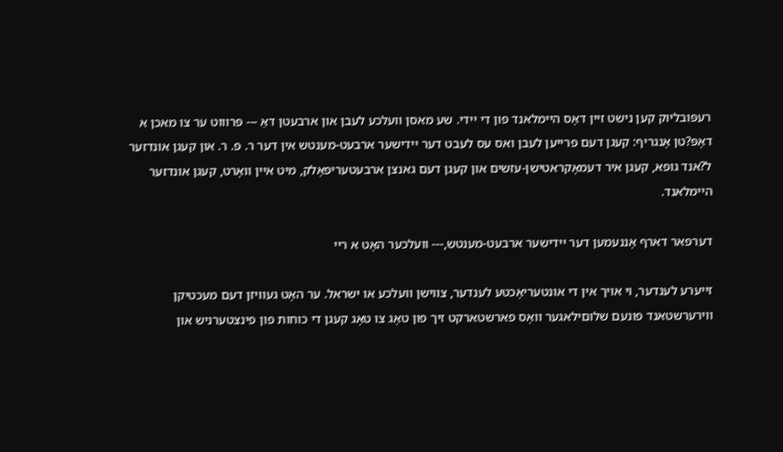רעפּובליוק קען נישט זיין דאָס היימלאנד פון די יידי. שע מאסן וועלכע לעבן און ארבעטן דאַ --- פּרוווט ער צו מאכן א דאָפּ?טן אָנגריף: קעגן דעם פרייען לעבן ואס עס לעבט דער יידישער ארבעט-מענטש אין דער ר. פ. ר. און קעגן אונדזער ל?אנד גופא, קעגן איר דעמאָקראטישן-עזשים און קעגן דעם גאנצן ארבעטעריפאָלק, מיט איין װאָרט, קעגן אונדזער היימלאנד.

דערפאר דארף אָננעמען דער יידישער ארבעט-מענטש,--- וועלכער האָט א ריי

זייערע לענדער, וי אויך אין די אונטעריאָכטע לענדער, צווישן וועלכע או ישראל. ער האָט געוויזן דעם מעכטיקן ווירערשטאנד פונעם שלוםילאגער וואָס פארשטארקט זיך פון טאָג צו טאָג קעגן די כוחות פון פינצטערניש און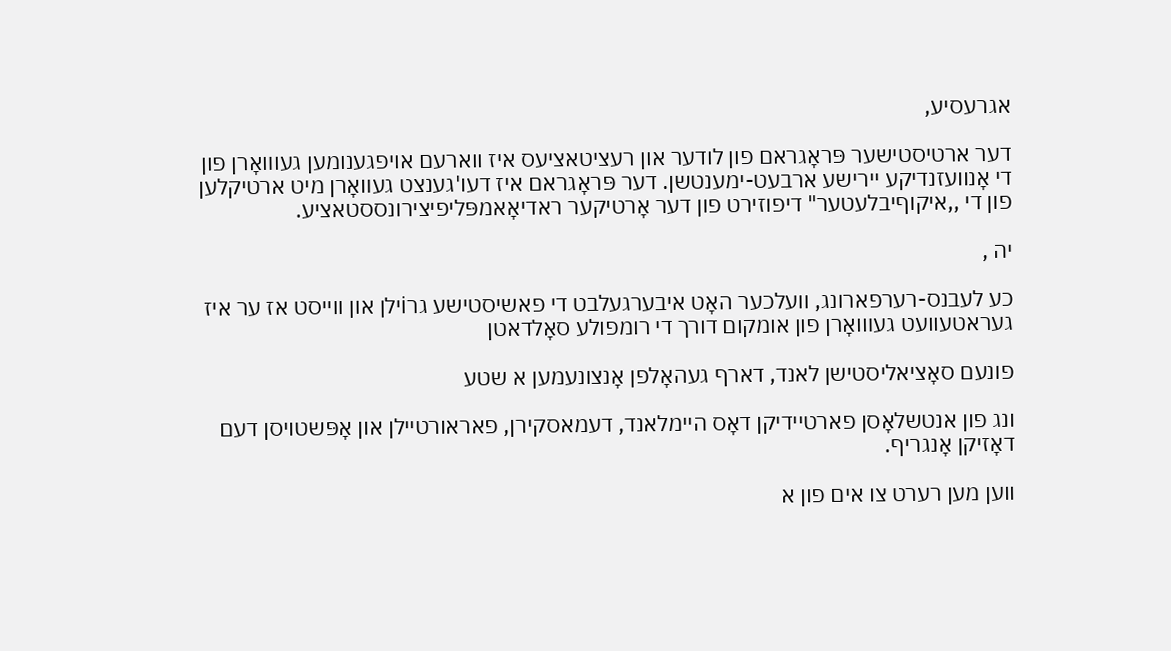אגרעסיע,

דער ארטיסטישער פּראָגראם פון לודער און רעציטאציעס איז ווארעם אויפגענומען געוװאָרן פון די אָנוועזנדיקע יירישע ארבעט-ימענטשן. דער פּראָגראם איז דעו'גענצט געװאָרן מיט ארטיקלען פון די ,,איקוףיבלעטער" דיפוזירט פון דער אָרטיקער ראדיאָאמפּליפיצירונססטאציע.

יה ,

כע לעבנס-רערפארונג, וועלכער האָט איבערגעלבט די פאשיסטישע גרוֹילן און ווייסט אז ער איז געראטעוועט געװואָרן פון אומקום דורך די רומפולע סאָלדאטן

פונעם סאָציאליסטישן לאנד, דארף געהאָלפן אָנצונעמען א שטע

ונג פון אנטשלאָסן פארטיידיקן דאָס היימלאנד, דעמאסקירן, פאראורטיילן און אָפּשטויסן דעם דאָזיקן אָנגריף.

ווען מען רערט צו אים פון א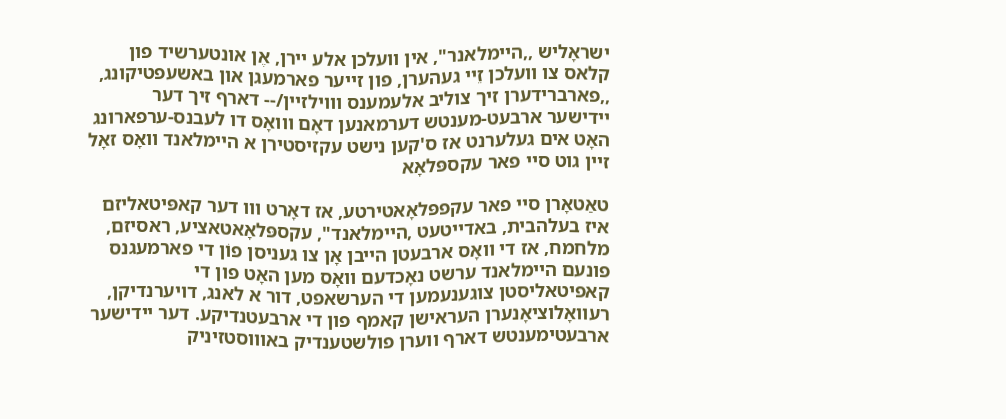ישראָליש ,,היימלאנר", אין וועלכן אלע יירן, אֶן אונטערשיד פון קלאס צו וועלכן זֵיי געהערן, פון זייער פארמעגן און באשעפטיקונג, ,,פארברידערן זיך צוליב אלעמענס וווילזיין/-- דארף זיך דער יידישער ארבעט-מענטש דערמאנען דאָם װואָס דו לעבנס-ערפארונג האָט אים געלערנט אז ס'קען נישט עקזיסטירן א היימלאנד װאָס זאָל זיין גוט סיי פאר עקספּלאָא

טאַטאָרן סיי פאר עקפפּלאָאטירטע, אז דאָרט ווו דער קאפּיטאליזם איז בעלהבית, באדייטעט ,היימלאנד", עקספּלאָאטאציע, ראסיזם, מלחמח, אז די װאָס ארבעטן הייבן אָן צו געניסן פוֹן די פארמעגנס פונעם היימלאנד ערשט נאָכדעם װאָס מען האָט פון די קאפיטאליסטן צוגענעמען די הערשאפט, דור א לאנג, דויערנדיקן, רעוואָלוציאָנערן העראישן קאמף פון די ארבעטנדיקע. דער יידישער ארבעטימענטש דארף ווערן פולשטענדיק באוווסטזיניק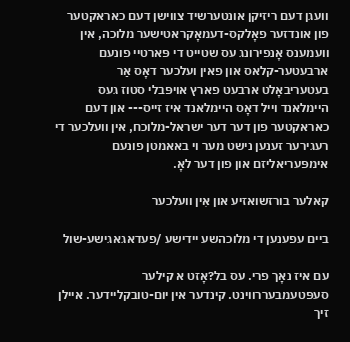וועגן דעם ריזיקן אונטערשיד צווישן דעם כאראקטער פון אונדזער פאָלקס-דעמאָקראטישער מלוכה, אין וועמענס אָנפירונג עס שטייט די פּארטיי פונעם ארבעטער-קלאס און פאין ועלכער דאָס אַר בעטעריבאָלט ארבעט פארץ אויפּבלי סטוז געס היימלאנד וייל דאָס היימלאנד איז זייס--- און דעם כאראקטער פון דער דער ישראל-מלוכח, אין וועלכער די רעגירער זענען נישט מער וי באאמטן פונעם אימפּעריאליזם און פון דער לאָ.

קאלער בורזשואזיע און אִין וועלכער

ביים עפענען די מלוכהשע יידישע /פעדאגאגישע-שול

עם איז נאָך פרי. עס בל?אָזט א קילער סעפּטעמבעררווינט. קינדער אין יום-טובקליידער. איילן זיך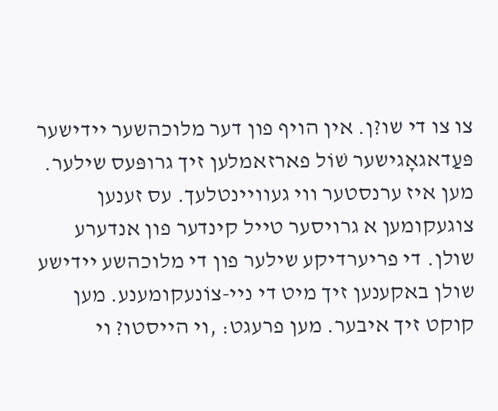צו צו די שו?ן. אין הויף פון דער מלוכהשער יידישער פּעַדאגאָגישער שׁוֹל פארזאמלען זיך גרופּעס שילער. מען איז ערנסטער ווי געוויינטלעך. עס זענען צוגעקומען א גרויסער טייל קינדער פון אנדערע שולן. די פריערדיקע שילער פון די מלוכהשע יידישע שולן באקענען זיך מיט די ניי-צוֹנעקומענע. מען קוקט זיך איבער. מען פרעגט: ,וי הייסטו? וי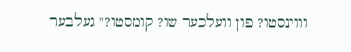וווינסטו? פון וועלכער שו? קומסטו?" געלבער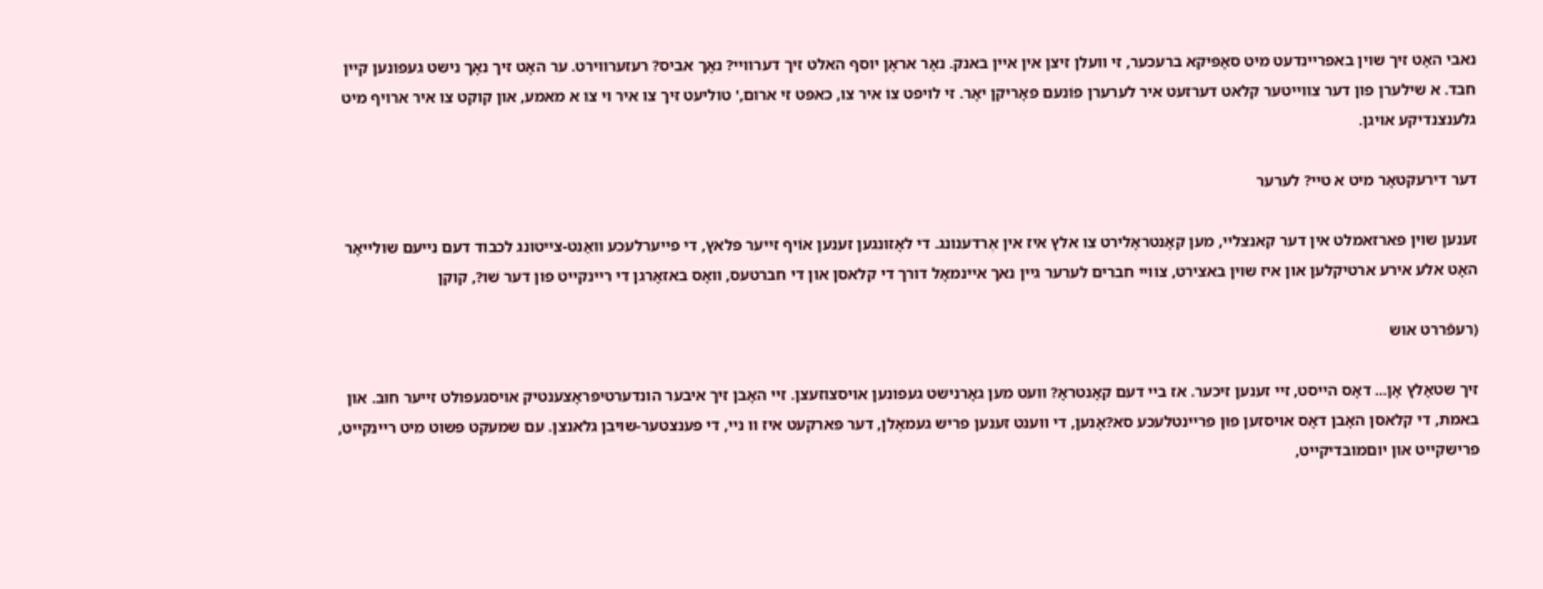נאבי האָט זיך שוין באפריינדעט מיט סאָפּיקא ברעכער, זי וועלן זיצן אין איין באנק. נאָר אראָן יוסף האלט זיך דערוויי? נאָך אביס? רעזערווירט. ער האָט זיך נאָך נישט געפונען קיין חבד. א שילערן פון דער צווייטער קלאט דערזעט איר לערערן פוֹנעם פאָריקן יאָר. זי לויפט צוֹ איר צו, כאפּט זי ארום,' טוליעט זיך צו איר וי צו א מאמע, און קוקט צו איר ארויף מיט גלענצנדיקע אויגן.

דער דירעקטאָר מיט א טיי? לערער

זענען שוין פארזאמלט אין דער קאנצליי, מען קאָנטראָלירט צו אלץ איז אין אֶרדענונג. די לאָזונגען זענען אוֹיף זייער פּלאץ, די פייערלעכע וואַנט-צייטונג לכבוד דעם נייעם שולייאָר האָט אלע אירע ארטיקלען און איז שוין באצירט, צוויי חברים לערער גיין נאך איינמאָל דורך די קלאסן און די חברטעס, וואָס באזאָרגן די ריינקייט פון דער שׁו?, קוקן

(רעפֿררט אוש

זיך שטאָלץ אָן... דאָס הייסט, זיי זענען זיכער. אז ביי דעם קאָנטראָ? וועט מען גאָרנישט געפונען אויסצוזעצן. זיי האָבן זיך איבער הונדערטיפּראָצענטיק אויסגעפולט זייער חוב. און באמת, די קלאסן האָבן דאָס אויסזען פוּן פריינטלעכע סא?אָנען, די ווענט זענען פריש געמאָלן, דער פּארקעט איז וו ניי, די פענצטער-שויבן גלאנצן. עם שמעקט פּשוט מיט ריינקייט, פרישקייט און יוםמובדיקייט,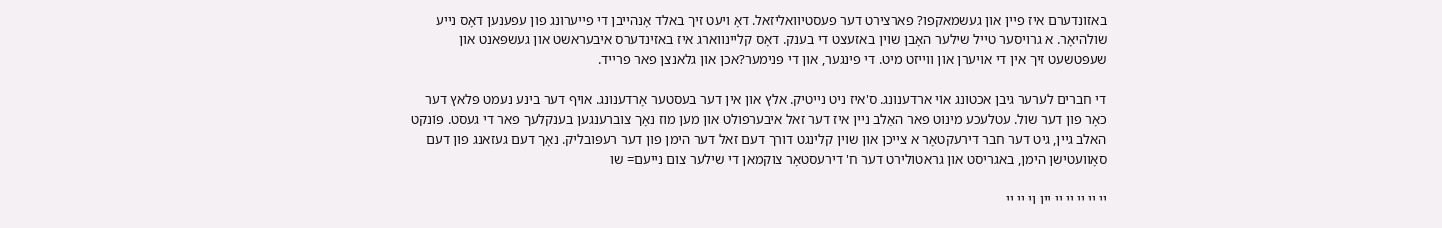באזונדערם איז פיין און געשמאקפו? פארצירט דער פעסטיוואליזאל. דאָ ויעט זיך באלד אָנהייבן די פייערונג פון עפענען דאָס נייע שולהיאָר. א גרויסער טייל שילער האָבן שוין באזעצט די בענק. דאָס קליינווארג איז באזינדערס איבעראשט און געשפּאנט און שעפּטשעט זיך אין די אויערן און ווייזט מיט. די פינגער, און די פּנימער?אכן און גלאנצן פאר פרייד.

די חברים לערער גיבן אכטונג אוֹי ארדענונג. ס'איז ניט נייטיק. אלץ און אין דער בעסטער אָרדענונג. אויף דער בינע נעמט פּלאץ דער כאָר פון דער שול. עטלעכע מינוט פאר האַלב ניין איז דער זאל איבערפולט און מען מוז נאָך צוברענגען בענקלעך פאר די געסט. פּוֹנקט האלב גיין, גיט דער חבר דירעקטאָר א צייכן און שוין קלינגט דורך דעם זאל דער הימן פון דער רעפּובליק. נאָך דעם געזאנג פון דעם סאָוועטישן הימן, באגריסט און גראטולירט דער ח' דירעסטאָר צוקמאן די שילער צום נייעם= שו

יי יי יי יי יי ייו וי יי יי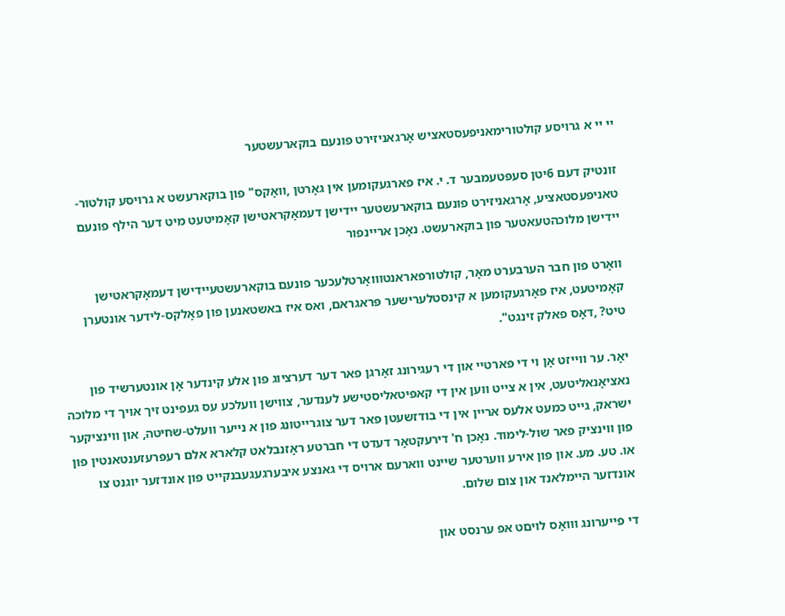יי יי א גרויסע קולטורימאניפעסטאציש אָרגאניזירט פונעם בוקארעשטער

זונטיק דעם 6יטן סעפּטעמבער ד. י. איז פארגעקומען אין גאָרטן ,וואָקס" פון בוקארעשט א גרויסע קולטור-טאניפעסטאציע, אָרגאניזירט פונעם בוקארעשטער יידישן דעמאָקראטישן קאָמיטעט מיט דער הילף פונעם יידישן מלוכהטעאטער פון בוקארעשט. נאָכן אריינפור

װאָרט פון חבר הערבערט מאָר, קולטורפאראנטװואָרטלעכער פונעם בוקארעשטעיידישן דעמאָקראטישן קאָמיטעט, איז פאָרגעקומען א קינסטלערישער פּראגראם, ואס איז באשטאנען פון פאָלקס-לידער אונטערן טיט? ,דאָס פאלק זינגט".

יאָר. ער ווייזט אָן וי די פּארטיי און די רעגירונג זאָרגן פאר דער דערציוג פון אלע קינדער אָן אונטערשיד פון נאציאָנאליטעט, אין א צייט ווען אין די קאפּיטאליסטישע לענדער, צווישן וועלכע עס געפינט זיך אויך די מלוכה ישראק, גייט כמעט אלעס אריין אין די בודזשעטן פאר דער צוגרייטונג פון א נייער וועלט-שחיטה, און ווינציקער פון ווינציק פאר שול-לימוד. נאָכן ח' דירעקטאָר דעדט די חברטע ראָזנבלאט קלארא אלם רעפּרעזענטאנטין פון או. טע. מע. און פון אירע ווערטער שיינט ווארעם ארויס די גאנצע איבערגעגעבנקייט פון אונדזער יוגנט צו אונדזער היימלאנד און צום שלום.

די פייערונג וװאָס לויםט אפ ערנסט און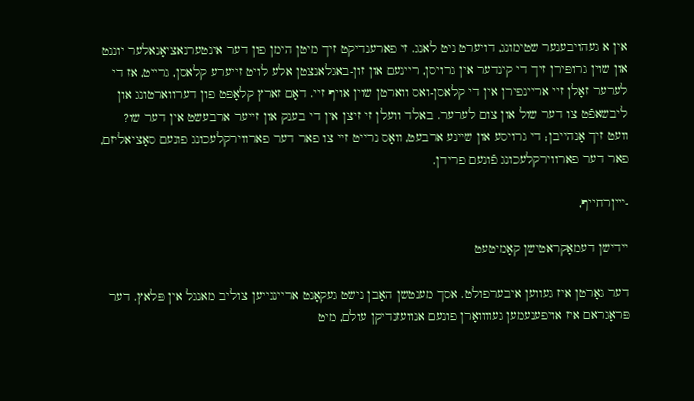אין א געהויבענער שטימונג, דויערט ניט לאנג. זי פארענדיקט זיך מיטן הימן פון דער אינטערנאציאָנאלער יוננט און שוין גרופּירן זיך די קינדער אין גרויסן, ריינעם און זון-באגלאנצטן אלע לויט זייערע קלאסן, גרייט, אז די לערער זאָלן זיי אריינפירן אין די קלאסן-ואס ווארטן שוין אויף זיי. דאָם זארץ קלאָפּט פון דערווארטונג און ליבשאפֿט צו דער שול און צום לערער. באלד וועלן זי זיצן אין די בענק און זייער ארבעשט אין דער שו? וועט זיך אָנהייבן; די גרויסע און שיינע ארבעט, װאָס נרייט זיי צו פאר דער פארווירקלעכונג פונעם סאָציאליזם, פאר דער פארווירקלעכונג פֿונעם פרידן.

-ײיןרחייף,

יידישן דעמאָקראטישן קאָמיטעט

דער גאָרטן איז געווען איבערפולט. אסך מענטשן האָבן נישט געקאָנט אריינגייען צוליב מאנגל אין פּלאץ. דער פּראָגראם איז אויפענעמען געוװואָרן פונעם אנוועזנדיקן עולם, מיט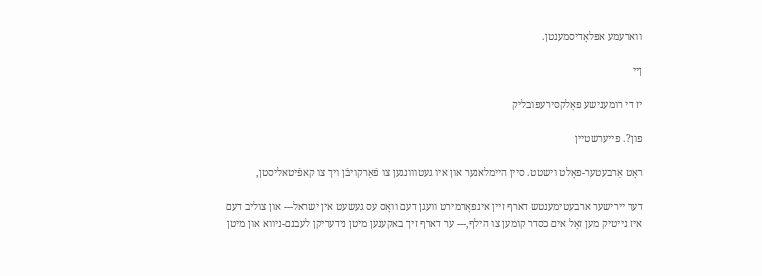ווארעמע אפּלאָדיסמענטן.

ןיי

יז די רומענישע פאָלקסירעפּובליק

פון?. פייערשטיין

ראָט אַרבעטער-פאָלט וישטט. סיין היימלאנער און איו געטווונגען צו פֿאַרקויבּֿן ויך צו קאפֿיטאליסטן,

דער יירישער ארבעטימענטש דארף זיין אינפאָרמירט וועגן דעם וואָס עס געשעט אין ישראל--- און צוליב דעם איז נייטיק מען זאָל אים כסדר קומען צו הילף,--- ער דארף זיך באקענען מיטן נידעריקן לעבנם-ניווא און מיטן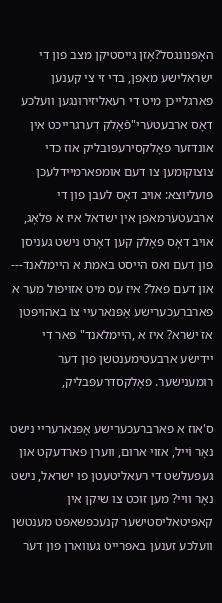האָפּנונגסל?אָזן גייסטיקן מצב פון די ישראלישע מאפן, בדי זי צי קענען פארגלייכן מיט די רעאליזירונגען וועלכע דאָס ארבעטערי"פֿאָלק דערגרייכט אין אונדזער פאָלקסירעפּובליק אוז כדי צוצוקומען צו דעם אומפארמיידלעכן פּועליוצא: אויב דאָס לעבן פון די ארבעטערמאפן אין ישדאל איז א פּלאָג, אויב דאָס פאָלק קען דאָרט נישט געניסן פון דעם ואס הייסט באמת א היימלאנד--- און דעם פאל? איז עס מיט אזויפול מער א פארברעכערישע אָפּנארעיי צוֹ באהויפּטן אז ישׁרא? איז א ,היימלאנד" פאר די יידישע ארבעטימענטשן פון דער רומענישער. פאָלקסדרעפּבליק,

ס'אוז א פארברעכערישע אָפּנארעריי נישט נאָר וֹייל, אזוי ארום, ווערן פארדעקט און געפעלשט די רעאליטעטן פו ישראל, נישט נאָר וויי? מען זוכט צו שיקן אין קאפּיטאליסטישער קנעכפשאפט מענטשן וועלכע זענען באפרייט געווארן פון דער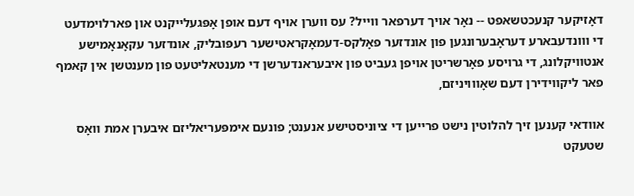דאָזיקער קנעכטשאפט -- נאָר אויך דערפאר ווייל? עס ווערן אויף דעם אופן אָפּגעלייקנט און פארלוימדעט די ווונדעבארע דעראָבערונגען פון אונדזער פאָלקס-דעמאָקראטישער רעפּובליק, אונדזער עקאָנאָמישע אנטוויקלונג, די גרויסע פאָרשריטן אויפן געביט פון איבעראנדערשן די מענטאליטעט פון מענטשן אין קאמף פאר ליקווידירן דעם שאָװויניזם,

אוודאי קענען זיך להלוטין נישט פרייען די ציוניסטישע אנענט; פונעם אימפּעריאליזם איבערן אמת װאָס שטעקט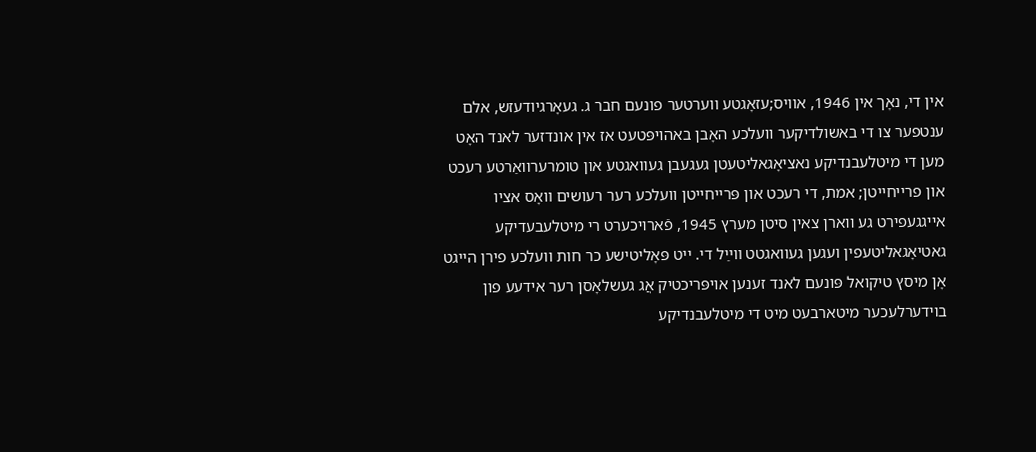אין די, נאָך אין 1946, אוויס;עזאָגטע ווערטער פונעם חבר ג. געאָרגיודעזש, אלם ענטפער צו די באשולדיקער וועלכע האָבן באהויפּטעט אז אין אונדזער לאנד האָט מען די מיטלעבנדיקע נאציאָגאליטעטן געגעבן געוואגטע און טומרערוואַרטע רעכט און פרייחייטן; אמת, די רעכט און פּרייחייטן וועלכע רער רעושים װאָס אציו אייגגעפירט גע ווארן צאין סיטן מערץ 1945, פֿארויכערט רי מיטלעבעדיקע גאטיאָגאליטעפין ועגען געוואגטט װײַל די. ייט פּאָליטישע כר חות וועלכע פירן הייגט אָן מיסץ טיקואל פּונעם לאנד זענען אויפּריכטיק אֲג געשלאָסן רער אידעע פון בוידערלעכער מיטארבעט מיט די מיטלעבנדיקע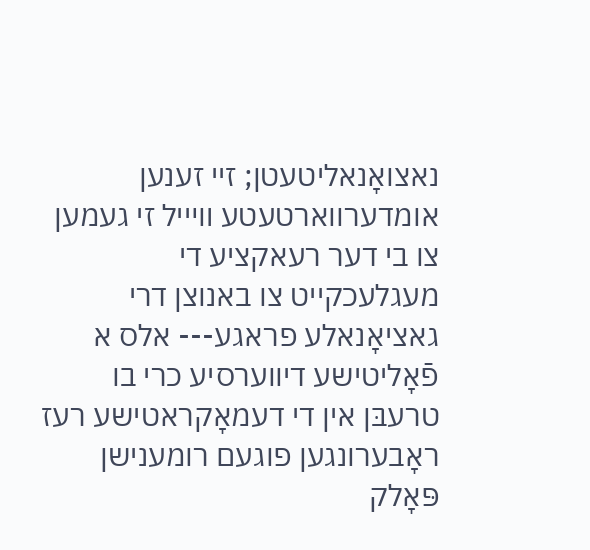נאצואָנאליטעטן; זיי זענען אומדערווארטעטע װײיל זי געמען צו בי דער רעאקציע די מעגלעכקייט צו באנוצן דרי גאציאָנאלע פראגע--- אלס א פֿאָליטישע דיווערסיע כרי בו טרעבּן אין די דעמאָקראטישע רעז ראָבערונגען פוגעם רומענישן פּאָלק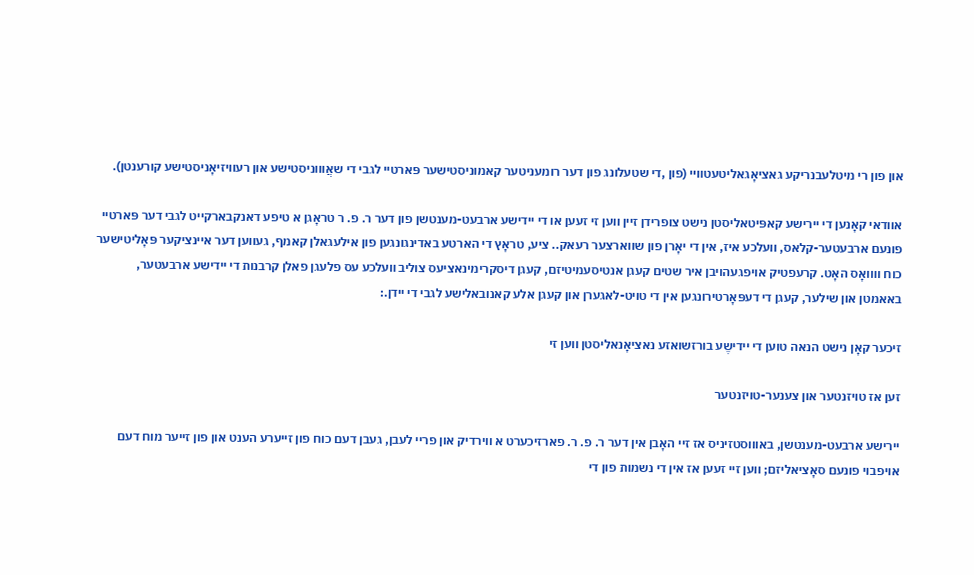און פון רי מיטלעבנריקע גאציאָגאליטעטװײ (פון ,די שטעלונג פון דער רומעניטער קאמוניסטישער פּארטיי לגבי די שאֲוווניסטישע און רעוויזיאָניסטישע קורענטן).

אוודאי קאָנען די יירישע קאפּיטאליסטן נישט צופרידן זיין ווען זי זעען או די יידישע ארבעט-מענטשן פון דער ר. פ. ר טראָגן א טיפע דאנקבארקייט לגבי דער פּארטיי פונעם ארבעטער-קלאס, וועלכע איז, אין די יאָרן פון שווארצער רעאק.. ציע, טראָץ די הארטע באדינגונגען פון אילעגאלן קאמף, געווען דער איינציקער פּאָליטישער כוח וװואָס האָט. קרעפטיק אויפגעהויבן איר שטים קעגן אנטיסעמיטיזם, קעגן דיסקרימינאציעס צוליב װעלכע עס פלעגן פאלן קרבנות די יידישע ארבעטער, באאמטן און שילער, קעגן די דעפּאָרטירונגען אין די טויט-לאגערן און קעגן אלע קאנובאלישע לגבי די יידן.:

זיכער קאָן נישט הנאה טוען די יידישֶע בורזשואזע נאציאָנאליסטן ווען זי

זען אז טויזנטער און צענער-טויזנטער

יירישע ארבעט-מענטשן, באוווסטזיניס אז זיי האָבן אין דער ר. פ. ר. פארזיכערט א ווירדיק און פריי לעבן, געבן דעם כוח פון זייערע הענט און פון זייער מוח דעם אויפבוי פונעם סאָציאליזם; ווען זיי זעען אז אין די נשמות פון די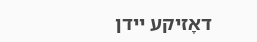דאָזיקע יידן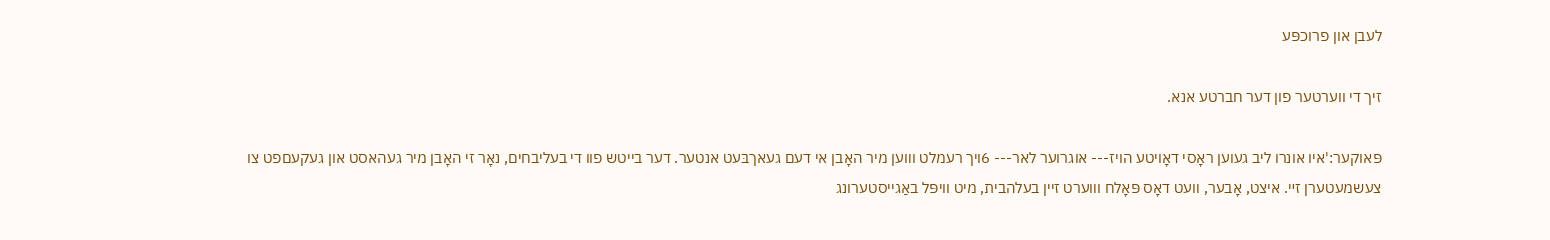לעבן און פרוכפּע

זיך די ווערטער פון דער חברטע אנא.

פּאוקער:'איו אונרו ליב געוען ראָסי דאָויטע הויז--- אוגרוער לאר--- 6ויך רעמלט וװען מיר האָבן אי דעם געאךבּעט אנטער. דער בייטש פוו די בעליבחים, נאָר זי האָבן מיר געהאסט און געקעםפט צו צעשמעטערן זײ. איצט, אָבער, װעט דאָס פּאָלח וװערט זיין בעלהבית, מיט וויפּל באַגייסטערונג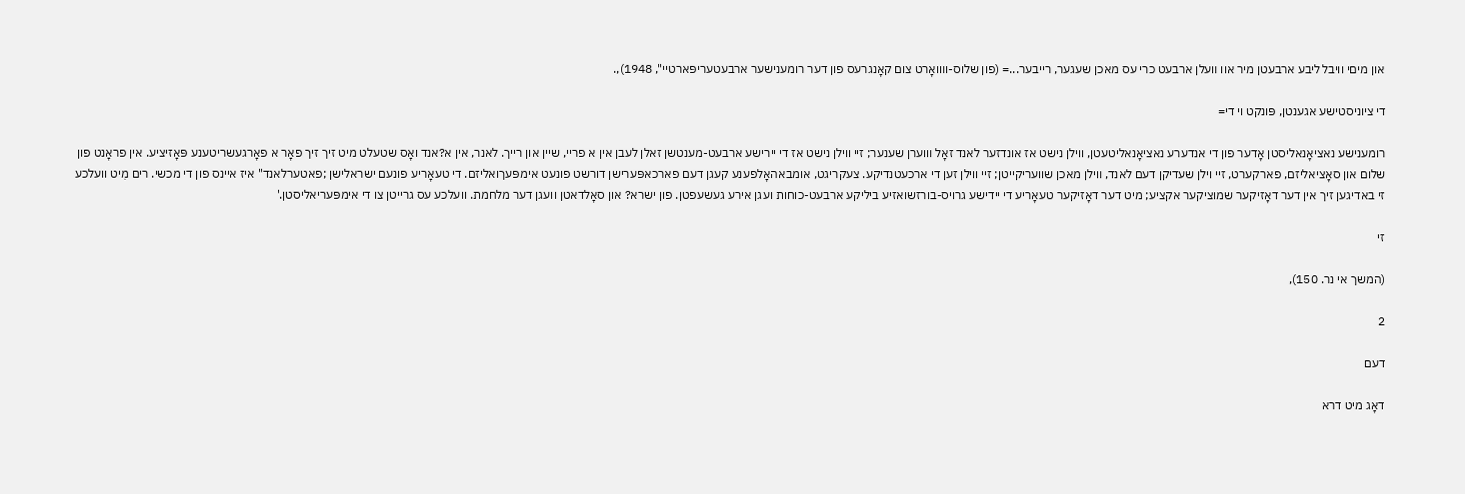און מיםי וויבל ליבע ארבעטן מיר אוו װעלן ארבעט כרי עס מאכן שעגער, רייבער...= (פון שלוס-וװואָרט צום קאָנגרעס פון דער רומענישער ארבעטעריפּארטיי", 1948),.

די ציוניסטישע אגענטן, פּונקט וי די=

רומענישע נאציאָנאליסטן אָדער פון די אנדערע נאציאָנאליטעטן, ווילן נישט אז אונדזער לאנד זאָל װוערן שענער; זיי ווילן נישט אז די יירישע ארבעט-מענטשן זאלן לעבן אין א פריי, שיין און רייך. לאנר, אין א?אנד ואָס שטעלט מיט זיך זיך פאָר א פאָרגעשריטענע פּאָזיציע. אין פראָנט פון שלום און סאָציאליזם, פארקערט, זיי וילן שעדיקן דעם לאנד, װילן מאכן שוועריקייטן; זיי ווילן זען די ארכעטנדיקע. צעקריגט, אומבאהאָלפענע קעגן דעם פארכאפּערישן דורשט פונעט אימפּעךואליזם. די טעאָריע פונעם ישראלישן ;פאטערלאנד" איז איינס פון די מכשי. רים מִיט וועלכע זי באדיגען זיך אין דער דאָזיקער שמוציקער אקציע; מיט דער דאָזיקער טעאָריע די יידישע גרויס-בורזשואזיע ביליקע ארבעט-כוחות ועגן אירע געשעפטן. פון ישרא? און סאָלדאטן וועגן דער מלחמת. וועלכע עס גרייטן צו די אימפּעריאליסטן.'

זי

(המשך אי נר. 150),

2

דעם

דאָג מיט דרא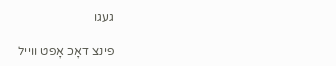געגו

פינצ דאָכ אָפט ווייל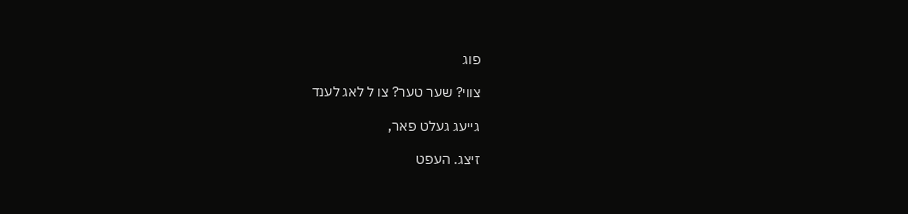פוג

צווי? שער טער? צו ל לאג לענד

גייעג געלט פאר,

זיצג. העפט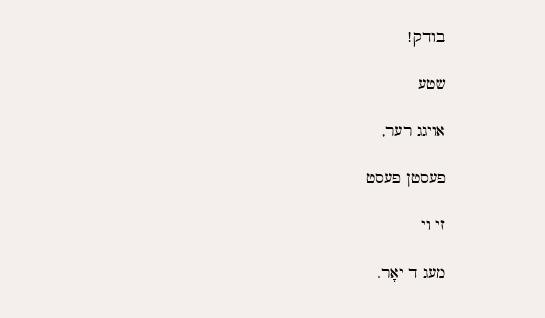בודק!

שטע

אויגג רער,

פעסטן פעסט

זי וי

מעג ד יאָר.